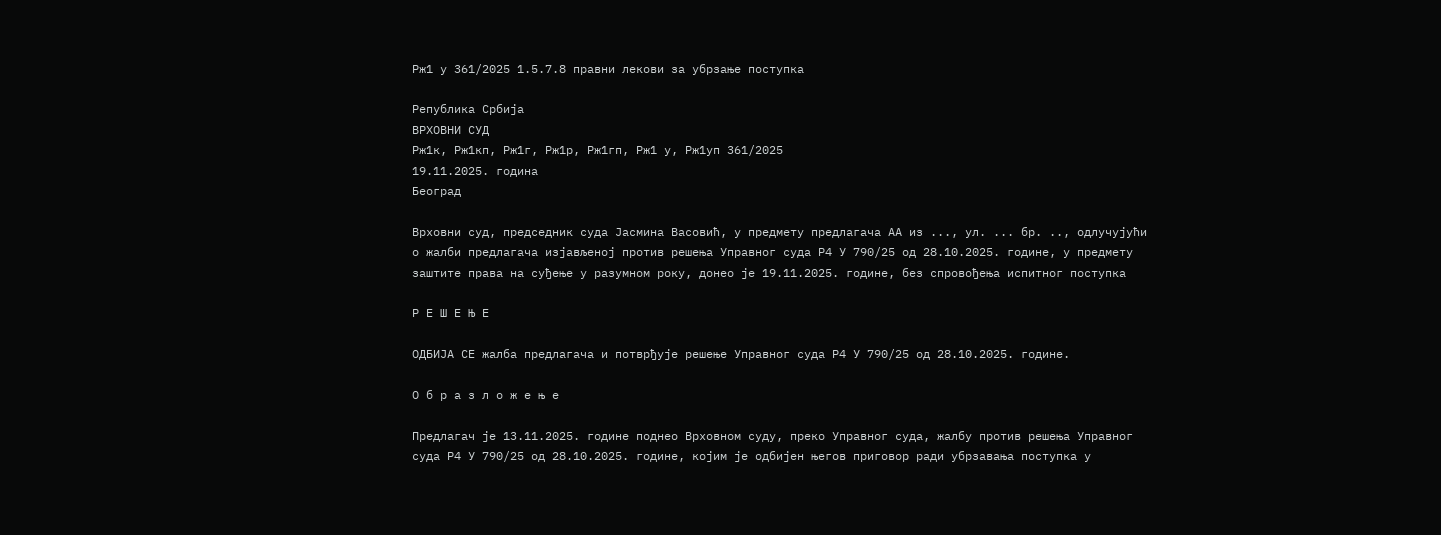Рж1 у 361/2025 1.5.7.8 правни лекови за убрзање поступка

Република Србија
ВРХОВНИ СУД
Рж1к, Рж1кп, Рж1г, Рж1р, Рж1гп, Рж1 у, Рж1уп 361/2025
19.11.2025. година
Београд

Врховни суд, председник суда Јасмина Васовић, у предмету предлагача АА из ..., ул. ... бр. .., одлучујући о жалби предлагача изјављеној против решења Управног суда Р4 У 790/25 од 28.10.2025. године, у предмету заштите права на суђење у разумном року, донео је 19.11.2025. године, без спровођења испитног поступка

Р Е Ш Е Њ Е

ОДБИЈА СЕ жалба предлагача и потврђује решење Управног суда Р4 У 790/25 од 28.10.2025. године.

О б р а з л о ж е њ е

Предлагач је 13.11.2025. године поднео Врховном суду, преко Управног суда, жалбу против решења Управног суда Р4 У 790/25 од 28.10.2025. године, којим је одбијен његов приговор ради убрзавања поступка у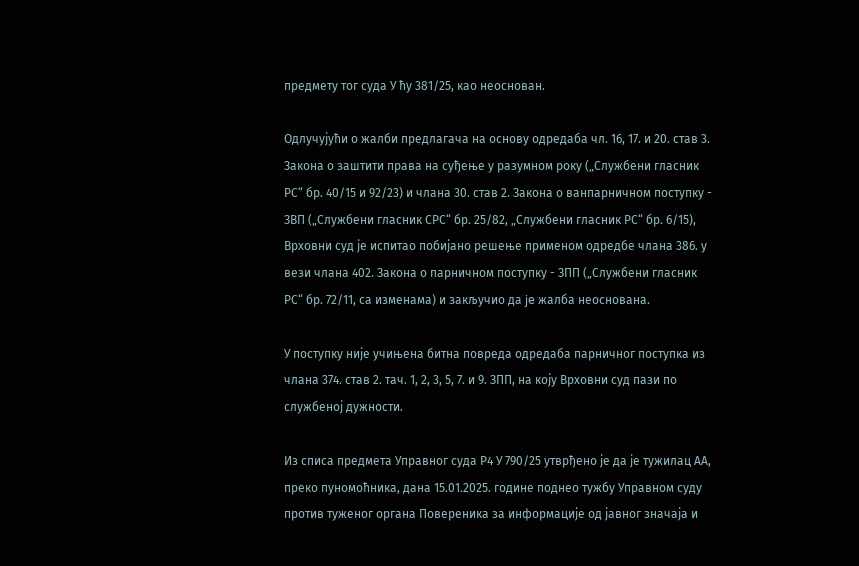предмету тог суда У ћу 381/25, као неоснован.

Одлучујући о жалби предлагача на основу одредаба чл. 16, 17. и 20. став 3. Закона о заштити права на суђење у разумном року („Службени гласник РС“ бр. 40/15 и 92/23) и члана 30. став 2. Закона о ванпарничном поступку - ЗВП („Службени гласник СРС“ бр. 25/82, „Службени гласник РС“ бр. 6/15), Врховни суд је испитао побијано решење применом одредбе члана 386. у вези члана 402. Закона о парничном поступку - ЗПП („Службени гласник РС“ бр. 72/11, са изменама) и закључио да je жалба неоснована.

У поступку није учињена битна повреда одредаба парничног поступка из члана 374. став 2. тач. 1, 2, 3, 5, 7. и 9. ЗПП, на коју Врховни суд пази по службеној дужности.

Из списа предмета Управног суда Р4 У 790/25 утврђено је да је тужилац АА, преко пуномоћника, дана 15.01.2025. године поднео тужбу Управном суду против туженог органа Повереника за информације од јавног значаја и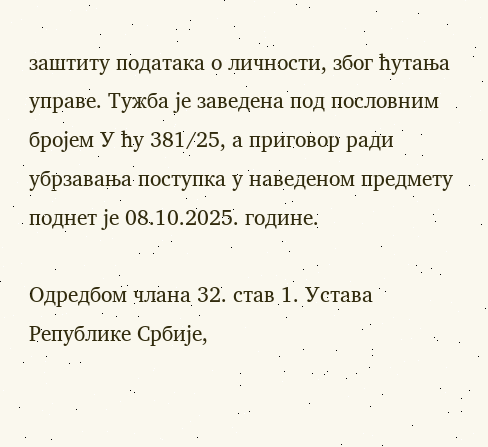заштиту података о личности, због ћутања управе. Тужба је заведена под пословним бројем У ћу 381/25, а приговор ради убрзавања поступка у наведеном предмету поднет је 08.10.2025. године.

Одредбом члана 32. став 1. Устава Републике Србије,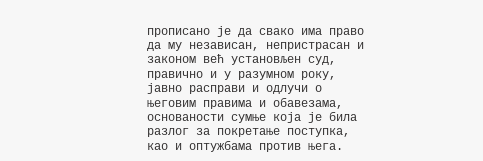прописано је да свако има право да му независан, непристрасан и законом већ установљен суд, правично и у разумном року, јавно расправи и одлучи о његовим правима и обавезама, основаности сумње која је била разлог за покретање поступка, као и оптужбама против њега.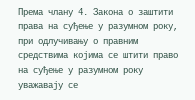Према члану 4. Закона о заштити права на суђење у разумном року, при одлучивању о правним средствима којима се штити право на суђење у разумном року уважавају се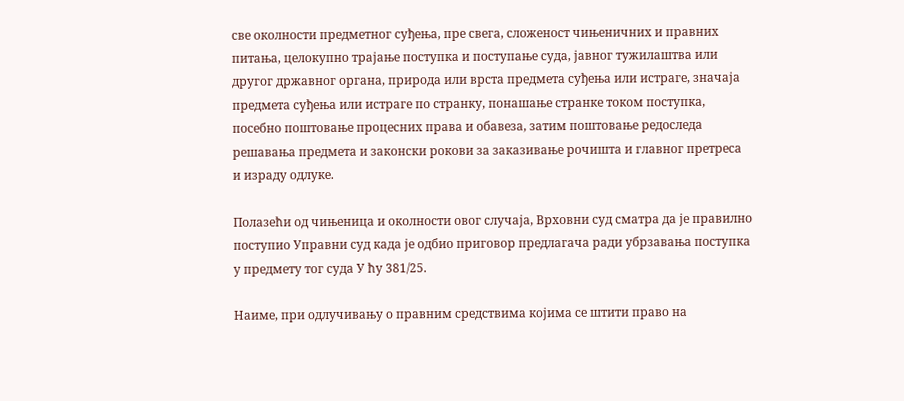све околности предметног суђења, пре свега, сложеност чињеничних и правних питања, целокупно трајање поступка и поступање суда, јавног тужилаштва или другог државног органа, природа или врста предмета суђења или истраге, значаја предмета суђења или истраге по странку, понашање странке током поступка, посебно поштовање процесних права и обавеза, затим поштовање редоследа решавања предмета и законски рокови за заказивање рочишта и главног претреса и израду одлуке.

Полазећи од чињеница и околности овог случаја, Врховни суд сматра да је правилно поступио Управни суд када је одбио приговор предлагача ради убрзавања поступка у предмету тог суда У ћу 381/25.

Наиме, при одлучивању о правним средствима којима се штити право на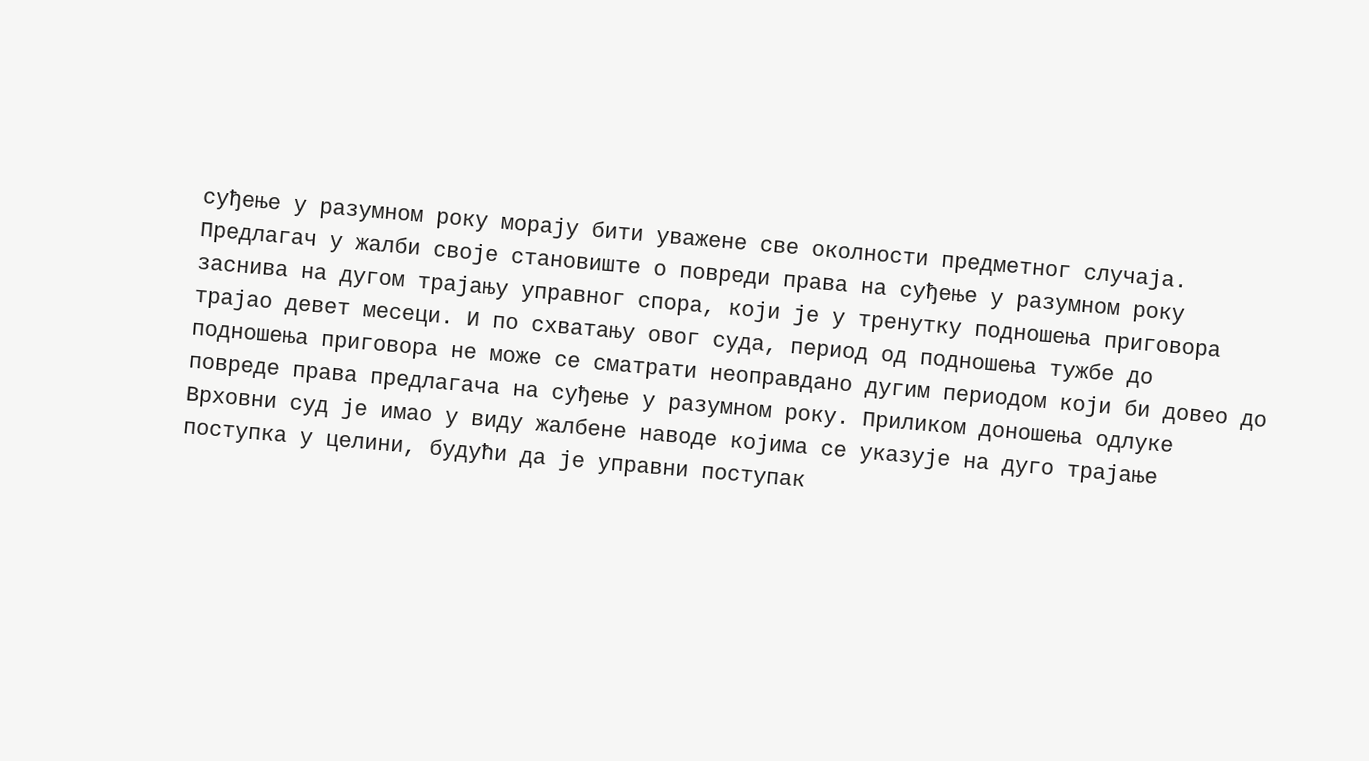суђење у разумном року морају бити уважене све околности предметног случаја. Предлагач у жалби своје становиште о повреди права на суђење у разумном року заснива на дугом трајању управног спора, који је у тренутку подношења приговора трајао девет месеци. И по схватању овог суда, период од подношења тужбе до подношења приговора не може се сматрати неоправдано дугим периодом који би довео до повреде права предлагача на суђење у разумном року. Приликом доношења одлуке Врховни суд је имао у виду жалбене наводе којима се указује на дуго трајање поступка у целини, будући да је управни поступак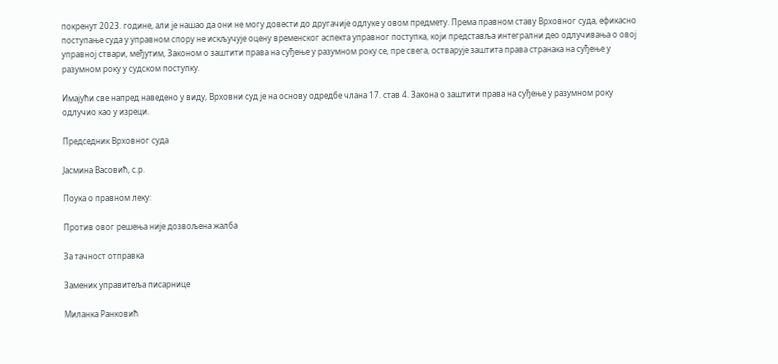покренут 2023. године, али је нашао да они не могу довести до другачије одлуке у овом предмету. Према правном ставу Врховног суда, ефикасно поступање суда у управном спору не искључује оцену временског аспекта управног поступка, који представља интегрални део одлучивања о овој управној ствари, међутим, Законом о заштити права на суђење у разумном року се, пре свега, остварује заштита права странака на суђење у разумном року у судском поступку.

Имајући све напред наведено у виду, Врховни суд је на основу одредбе члана 17. став 4. Закона о заштити права на суђење у разумном року одлучио као у изреци.

Председник Врховног суда

Јасмина Васовић, с.р.

Поука о правном леку:

Против овог решења није дозвољена жалба

За тачност отправка

Заменик управитеља писарнице

Миланка Ранковић